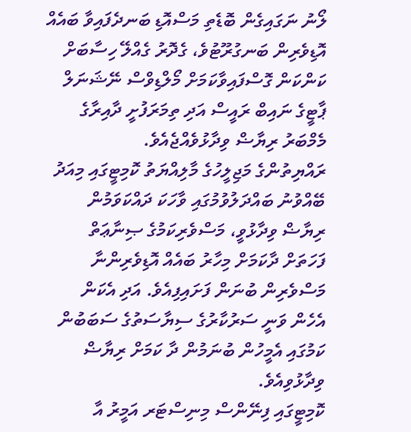ލޯނު ނަގައިގެން ބޮޑެތި މަސްއޮޑި ބަނދެފައިވާ ބައެއް އޮޑިވެރިން ބަނގުރޫޓުވެ، ގެދޮރު ގެއްލޭ ހިސާބަށް ކަންކަން ގޮސްފައިވާކަމަށް މޯލްޑިވްސް ނޭޝަނަލް ޕާޓީގެ ނައިބް ރައީސް އަދި ތިމަރަފުށީ ދާއިރާގެ މެމްބަރު ރިޔާޟް ވިދާޅުވެއްޖެއެވެ.
ރައްޔިތުންގެ މަޖިލީހުގެ މާލިއްޔަތު ކޮމިޓީގައި މިއަދު ބޭއްވުނު ބައްދަލުވުމުގައި ވާހަކަ ދައްކަވަމުން ރިޔާޟް ވިދާޅުވީ، މަސްވެރިކަމުގެ ޞިނާޢަތް ފަހަތަށް ދާކަމަށް މިހާރު ބައެއް އޮޑިވެރިންނާ މަސްވެރިން ބުނަން ފަށައިފިއެވެ. އަދި އެކަން އެހެން ވަނީ ސަރުކާރުގެ ސިޔާސަތުގެ ސަބަބުން ކަމުގައި އެމީހުން ބުނަމުން ދާ ކަމަށް ރިޔާޟް ވިދާޅުވިއެވެ.
ކޮމިޓީގައި ފިނޭންސް މިނިސްޓަރ އަމީރު އާ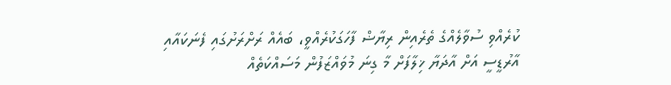ކުރެއްވި ސުވާލެއްގެ ތެރެއިން ރިޔާޟް ފާހަގަކުރެއްވީ، ބައެއް ރަށްރަށުގައި ފެނަކައާއި އާރުޑީސީ އަށް އާދަޔާ ޚިލާފަށް މާ ގިނަ މުވައްޒަފުން މަސައްކަތެއް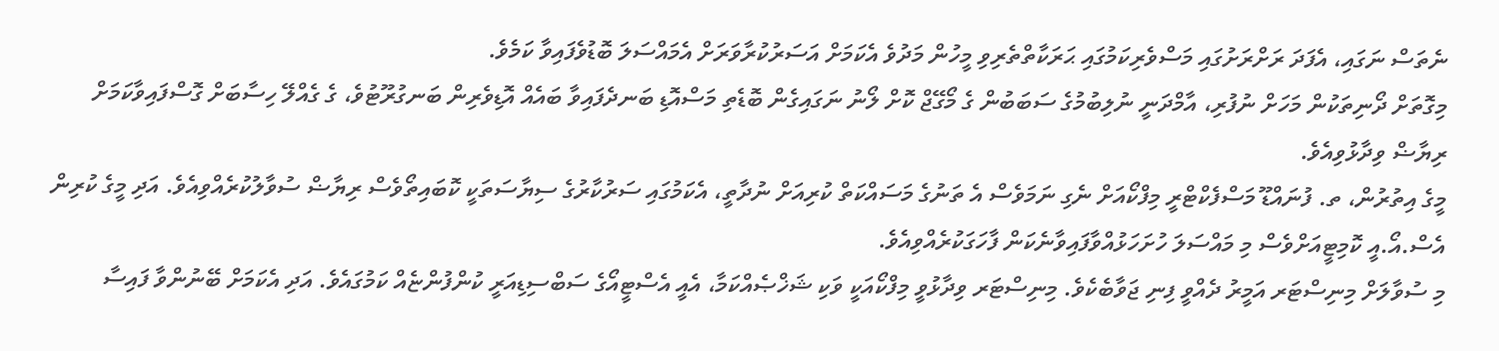ނެތަސް ނަގައި، އެފަދަ ރަށްރަށުގައި މަސްވެރިކަމުގައި ޙަރަކާތްތެރިވި މީހުން މަދުވެ އެކަމަށް އަސަރުކުރާވަރަށް އެމައްސަލަ ބޮޑުވެފައިވާ ކަމެވެ.
މިގޮތަށް ދޯނިތަކުން މަހަށް ނުފުރި، އާމްދަނީ ނުލިބުމުގެ ސަބަބުން ގެ މޯގޭޖް ކޮށް ލޯނު ނަގައިގެން ބޮޑެތި މަސްއޮޑި ބަނދެފައިވާ ބައެއް އޮޑިވެރިން ބަނގުރޫޓުވެ، ގެ ގެއްލޭ ހިސާބަށް ގޮސްފައިވާކަމަށް ރިޔާޟް ވިދާޅުވިއެވެ.
މީގެ އިތުރުން، ތ. ފުނައްޑޫ މަސްފެކްޓްރީ މިފްކޯއަށް ނެގި ނަމަވެސް އެ ތަނުގެ މަސައްކަތް ކުރިއަށް ނުދާތީ، އެކަމުގައި ސަރުކާރުގެ ސިޔާސަތަކީ ކޮބައިތޯވެސް ރިޔާޟް ސުވާލުކުރެއްވިއެވެ. އަދި މީގެ ކުރިން އެސް.އޯ.އީ ކޮމިޓީއަށްވެސް މި މައްސަލަ ހުށަހަޅުއްވާފައިވާނެކަން ފާހަގަކުރެއްވިއެވެ.
މި ސުވާލަށް މިނިސްޓަރ އަމީރު ދެއްވީ ފިނި ޖަވާބެކެވެ. މިނިސްޓަރ ވިދާޅުވީ މިފްކޯއަކީ ވަކި ޝަޚްޞެއްކަމާ، އެއީ އެސްޓީއޯގެ ސަބްސިޑިއަރީ ކުންފުންޏެއް ކަމުގައެވެ. އަދި އެކަމަށް ބޭނުންވާ ފައިސާ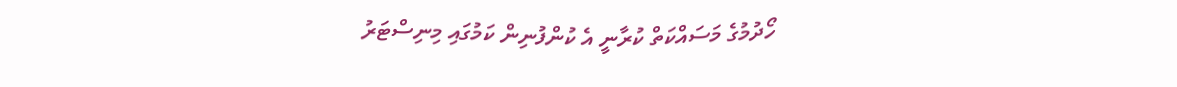ހޯދުމުގެ މަސައްކަތް ކުރާނީ އެ ކުންފުނިން ކަމުގައި މިނިސްޓަރު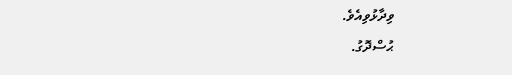ވިދާޅުވިއެވެ.
ޙުސްދޮގު.